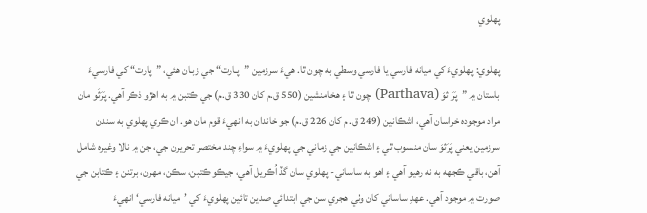پهلوي

پهلوي: پهلويءَ کي ميانه فارسي يا فارسي وسطي به چون ٿا. هيءَ سرزمين ”پـارت“ جي زبـان هئي، ”پارت“ کي فارسيءَ باستان ۾ ”پَرَ ثوَ (Parthava) چون ٿا ۽ هخامنشين (550 ق.م کان 330 ق.م) جي ڪتبن ۾ به اهڙو ذڪر آهي. پَرَثَو مان مراد موجوده خراسان آهي، اشڪانين (249 ق. م کان 226 ق.م) جو خاندان به انهيءَ قوم مان هو. ان ڪري پهلوي به سندن سرزمين يعني پَرَثوَ سان منسوب ٿي ۽ اشڪانين جي زماني جي پهلويءَ ۾ سواءِ چند مختصر تحريرن جي، جن ۾ نالا وغيره شامل آهن، باقي ڪجهه به نه رهيو آهي ۽ اهو به ساساني- پهلوي سان گڏ اُڪريل آهي، جيڪو ڪتبن، سڪن، مهرن، برتنن ۽ ڪتابن جي صورت ۾ موجود آهي. عهدِ ساساني کان وٺي هجري سن جي ابتدائي صدين تائين پهلويءَ کي ’ميانه فارسي‘ انهيءَ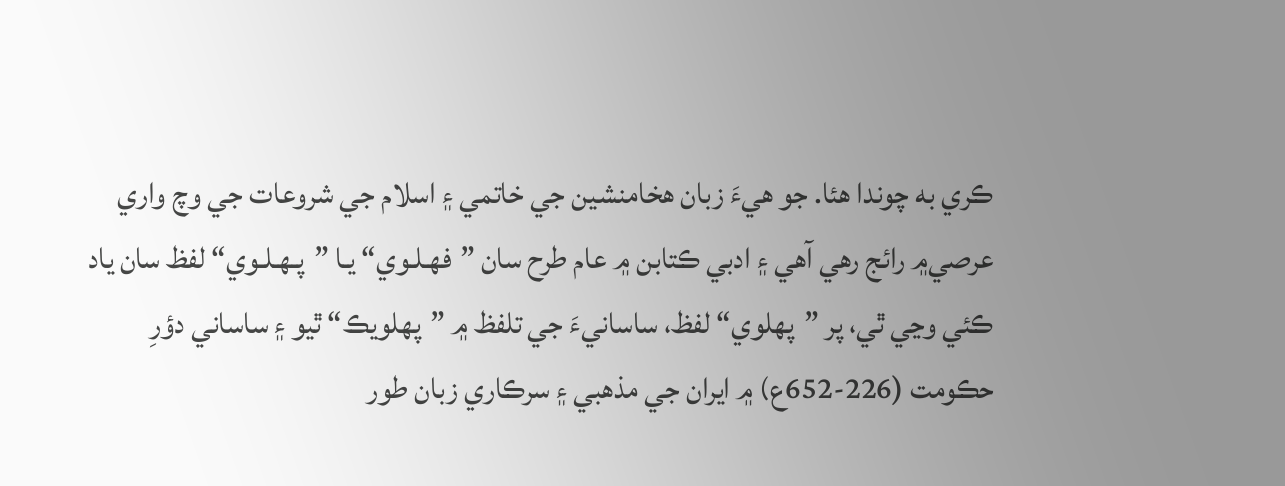ڪري به چوندا هئا. جو هيءَ زبان هخامنشين جي خاتمي ۽ اسلام جي شروعات جي وچ واري عرصي۾ رائج رهي آهي ۽ ادبي ڪتابن ۾ عام طرح سان ”فهـلـوي“ يـا ”پـهـلـوي“ لفظ سان ياد ڪئي وڃي ٿي، پر ”پهلوي“ لفظ، ساسانيءَ جي تلفظ ۾ ”پهلويڪ“ ٿيو ۽ ساساني دؤرِ حڪومت (226-652ع) ۾ ايران جي مذهبي ۽ سرڪاري زبان طور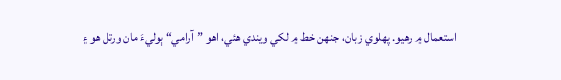استعمال ۾ رهيو. پهلوي زبان، جنهن خط ۾ لکي ويندي هئي، اهو ”آرامي“ ٻوليءَ مان ورتل هو ۽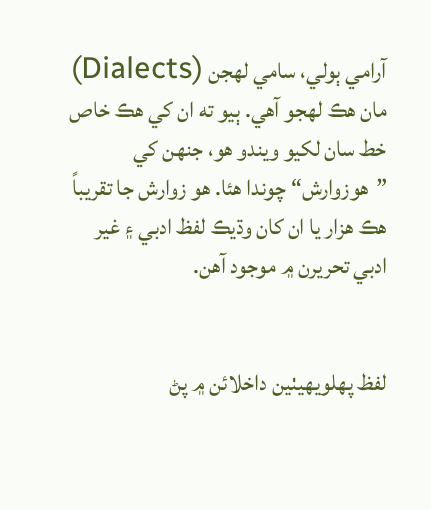آرامي ٻولي، سامي لهجن (Dialects) مان هڪ لهجو آهي. ٻيو ته ان کي هڪ خاص خط سان لکيو ويندو هو، جنهن کي ”هوزوارش“ چوندا هئا. هو زوارش جا تقريباً هڪ هزار يا ان کان وڌيڪ لفظ ادبي ۽ غير ادبي تحريرن ۾ موجود آهن.


لفظ پهلويھيٺين داخلائن ۾ پڻ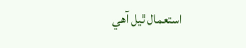استعمال ٿيل آھي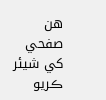هن صفحي کي شيئر ڪريو